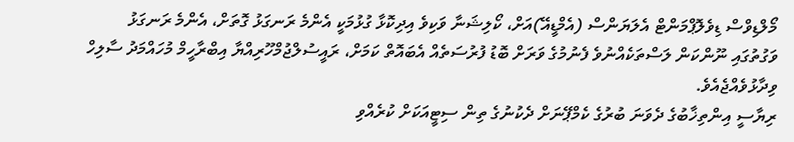މޯލްޑިވްސް ޑިވެލޮޕްމަންޓް އެލަޔަންސް (އެމްޑީއޭ)އަށް، ކޯލިޝަނާ ވަކިވެ އިދިކޮޅާ ގުޅުމަކީ އެންމެ ރަނގަޅު ގޮތަށް، އެންމެ ރަނގަޅު ވަގުތުގައި ނޫންކަން ލަސްތަކެއްނުވެ ފެނުމުގެ ވަރަށް ބޮޑު ފުރުސަތެއް އެބައޮތް ކަމަށް، ރައީސުލްޖުމްހޫރިއްޔާ އިބްރާހީމް މުހައްމަދު ސާލިހް ވިދާޅުވެއްޖެއެވެ.
ރިޔާސީ އިންތިޚާބުގެ ދެވަނަ ބުރުގެ ކެމްޕޭނަށް ދެކުނުގެ ތިން ސިޓީއަކަށް ކުރެއްވި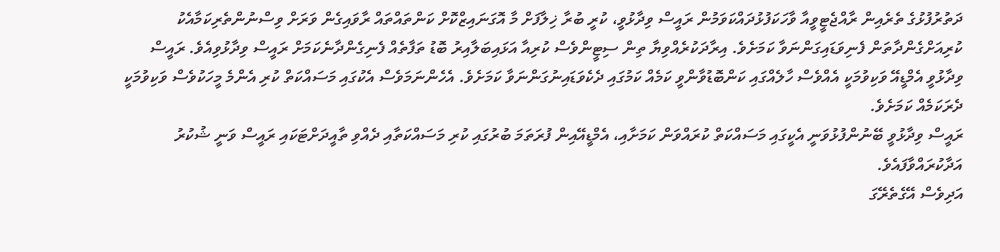ދަތުރުފުޅުގެ ތެރެއިން ރާއްޖެޓީވީއާ ވާހަކަފުޅުދައްކަވަމުން ރައީސް ވިދާޅުވީ، ކުރީ ބުރާ ޚިލާފަށް މާ އޮގަނައިޒްކޮށް ކަންތައްތައް ރާވައިގެން ވަރަށް ވިސްނުންތެރިކަމާއެކު ކުރިއަށްގެންދާތަން ފެނިވަޑައިގަންނަވާ ކަމަށެވެ. އިރާދަކުރެއްވިޔާ ތިން ސިޓީންވެސް ކުރިއާ އަޅައިބަލާއިރު ބޮޑު ތަފާތެއް ފެނިގެންދާނެކަމަށް ރައީސް ވިދާޅުވިއެވެ. ރައީސް ވިދާޅުވީ އެމްޑީއޭ ވަކިވުމަކީ އެއްވެސް ހާލެއްގައި ކަންބޮޑުވާންވީ ކަމެއް ކަމުގައި ދެކެވަޑައިނުގަންނަވާ ކަމަށެވެ. އެހެންނަމަވެސް އެކުގައި މަސައްކަތް ކުރި އެންމެ މީހަކުވެސް ވަކިވުމަކީ ދެރަކަމެއް ކަމަށެވެ.
ރައީސް ވިދާޅުވީ ބޭނުންފުޅުވަނީ އެކީގައި މަސައްކަތް ކުރައްވަން ކަމަށާއި، އެމްޑީއޭއިން ފުރަތަމަ ބުރުގައި ކުރި މަސައްކަތާއި ދެއްވި ތާއީދަށްޓަކައި ރައީސް ވަނީ ޝުކުރު އަދާކުރައްވާފައެވެ.
އަދިވެސް އޭގެތެރޭގަ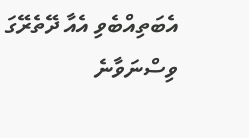އެބަތިއްބެވި އެއާ ދޭތެރޭގަ ވިސްނަވާނެ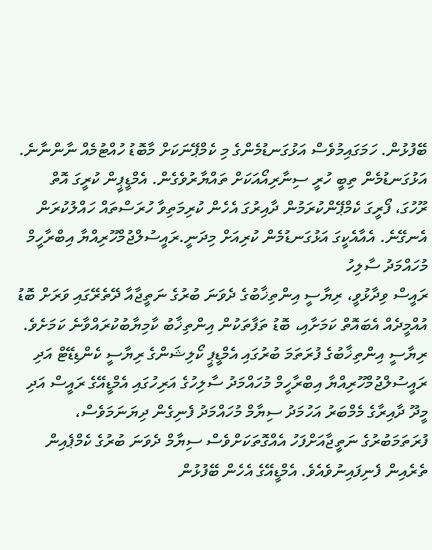ބޭފުޅުން. ހަމަގައިމުވެސް އަޅުގަނޑުމެންގެ މި ކެމްޕޭނަކަށް މާބޮޑު ހުއްޓުމެއް ނާންނާނެ. އަޅުގަނޑުމެން ތިބީ ހުރީ ސިނާރިއޯއަކަށް ތައްޔާރުވެގެން. އެމްޑީޕީން ކުރީގަ އޮތް ރޫހުގަ، ފޯރީގަ ކެމްޕޭންކުރަމުން ދާއިރުގަ އެހެން ކުރިމަތިވާ ހުރަސްތައް ހައްލުކުރަން އެނގޭނެ. އެއާއެކީގަ އަޅުގަނޑުމެން ކުރިއަށް މިދަނީ.ރައީސުލްޖުމްހޫރިއްޔާ އިބްރާހީމް މުހައްމަދު ސާލިހު
ރައީސް ވިދާޅުވީ، ރިޔާސީ އިންތިޚާބުގެ ދެވަނަ ބުރުގެ ނަތީޖާއާ ދޭތެރޭގައި ވަރަށް ބޮޑު އުއްމީދެއް އެބައޮތް ކަމަށާއި، ބޮޑު ތަފާތަކުން އިންތިޚާބު ކާމިޔާބުކުރައްވާނެ ކަމަށެވެ.
ރިޔާސީ އިންތިޚާބުގެ ފުރަތަމަ ބުރުގައި އެމްޑީޕީ ކޯލިޝަންގެ ރިޔާސީ ކެންޑިޑޭޓް އަދި ރައީސުލްޖުމްހޫރިއްޔާ އިބްރާހީމް މުހައްމަދު ސާލިހުގެ އަރިހުގައި އެމްޑީއޭގެ ރައީސް އަދި މީދޫ ދާއިރާގެ މެމްބަރު އަހުމަދު ސިޔާމް މުހައްމަދު ފެނިގެން ދިޔަނަމަވެސް، ފުރަތަމަބުރުގެ ނަތީޖާއަށްފަހު އެއްގޮތަކަށްވެސް ސިޔާމް ދެވަނަ ބުރުގެ ކެމްޕެއިން ތެރެއިން ފެނިފައިނުވެއެވެ. އެމްޑީއޭގެ އެހެން ބޭފުޅުން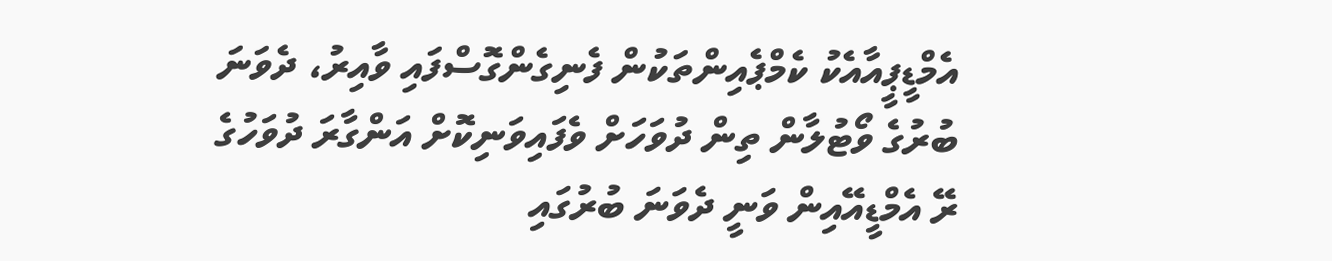އެމްޑީޕީއާއެކު ކެމްޕެއިންތަކުން ފެނިގެންގޮސްފައި ވާއިރު، ދެވަނަ ބުރުގެ ވޯޓުލާން ތިން ދުވަހަށް ވެފައިވަނިކޮށް އަންގާރަ ދުވަހުގެ ރޭ އެމްޑީއޭއިން ވަނީ ދެވަނަ ބުރުގައި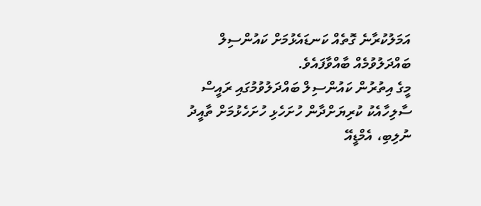އަމަލުކުރާނެ ގޮތެއް ކަނޑައެޅުމަށް ކައުންސިލް ބައްދަލުވުމެއް ބާއްވާފައެވެ.
މީގެ އިތުރުން ކައުންސިލް ބައްދަލުވުމުގައި ރައީސް ސާލިހާއެކު ކުރިޔަށްދާން ހުށަހެޅި ހުށަހެޅުމަށް ތާއީދު ނުލިބި، އެމްޑީއޭ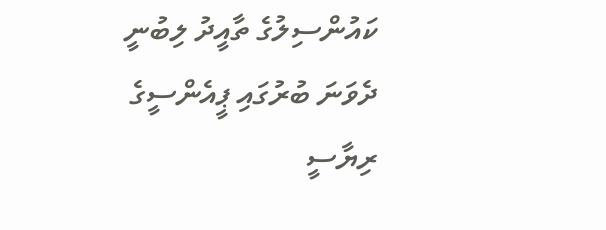ކައުންސިލުގެ ތާއީދު ލިބުނީ ދެވަނަ ބުރުގައި ޕީއެންސީގެ ރިޔާސީ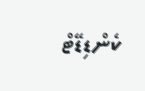ކެންޑިޑޭޓް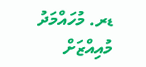ޑރ. މުހައްމަދު މުއިއްޒަށް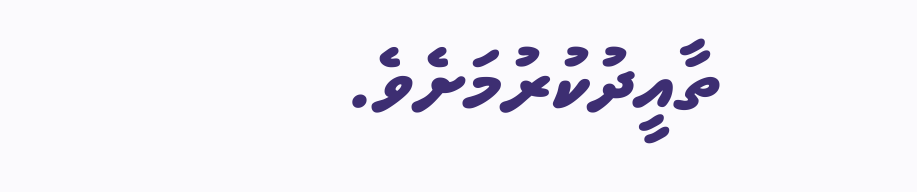ތާއީދުކުރުމަށެވެ.